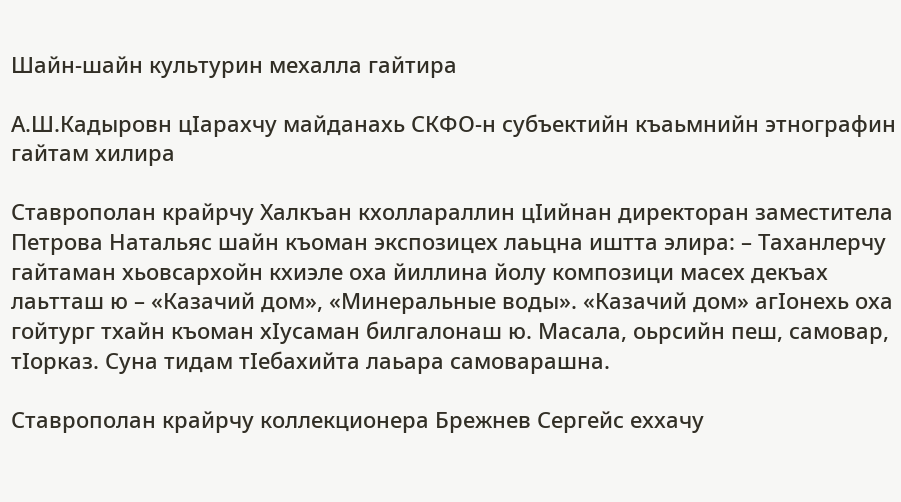Шайн-шайн культурин мехалла гайтира

А.Ш.Кадыровн цIарахчу майданахь СКФО-н субъектийн къаьмнийн этнографин гайтам хилира

Ставрополан крайрчу Халкъан кхоллараллин цIийнан директоран заместитела Петрова Натальяс шайн къоман экспозицех лаьцна иштта элира: – Таханлерчу гайтаман хьовсархойн кхиэле оха йиллина йолу композици масех декъах лаьтташ ю – «Казачий дом», «Минеральные воды». «Казачий дом» агIонехь оха гойтург тхайн къоман хIусаман билгалонаш ю. Масала, оьрсийн пеш, самовар, тIорказ. Суна тидам тIебахийта лаьара самоварашна.

Ставрополан крайрчу коллекционера Брежнев Сергейс еххачу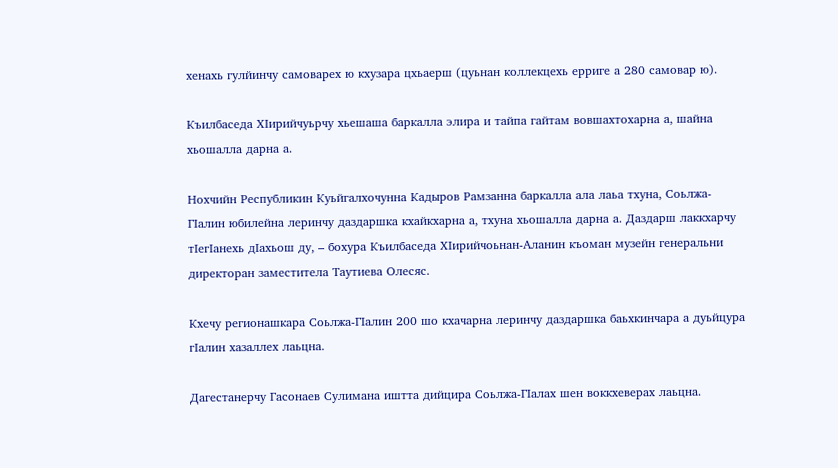хенахь гулйинчу самоварех ю кхузара цхьаерш (цуьнан коллекцехь ерриге а 280 самовар ю).

Къилбаседа ХIирийчуьрчу хьешаша баркалла элира и тайпа гайтам вовшахтохарна а, шайна хьошалла дарна а.

Нохчийн Республикин Куьйгалхочунна Кадыров Рамзанна баркалла ала лаьа тхуна, Соьлжа-ГIалин юбилейна леринчу даздаршка кхайкхарна а, тхуна хьошалла дарна а. Даздарш лаккхарчу тIегIанехь дIахьош ду, – бохура Къилбаседа ХIирийчоьнан-Аланин къоман музейн генеральни директоран заместитела Таутиева Олесяс.

Кхечу регионашкара Соьлжа-ГIалин 200 шо кхачарна леринчу даздаршка баьхкинчара а дуьйцура гIалин хазаллех лаьцна.

Дагестанерчу Гасонаев Сулимана иштта дийцира Соьлжа-ГIалах шен воккхеверах лаьцна.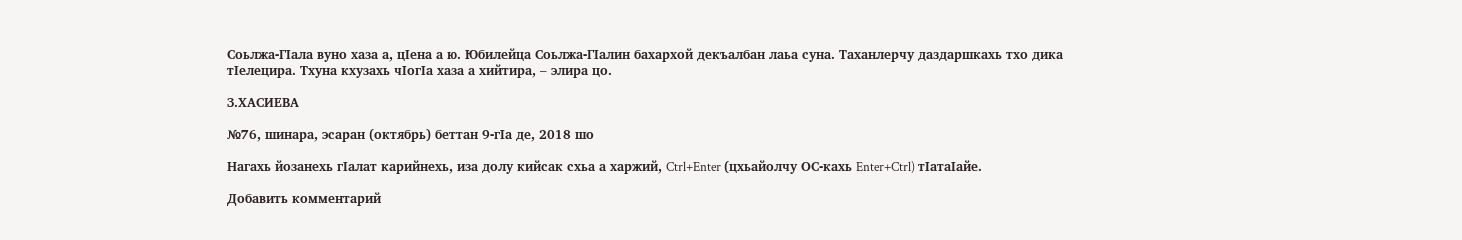Соьлжа-ГIала вуно хаза а, цIена а ю. Юбилейца Соьлжа-ГIалин бахархой декъалбан лаьа суна. Таханлерчу даздаршкахь тхо дика тIелецира. Тхуна кхузахь чIогIа хаза а хийтира, – элира цо.

З.ХАСИЕВА

№76, шинара, эсаран (октябрь) беттан 9-гIа де, 2018 шо

Нагахь йозанехь гIалат карийнехь, иза долу кийсак схьа а харжий, Ctrl+Enter (цхьайолчу ОС-кахь Enter+Ctrl) тIатаIайе.

Добавить комментарий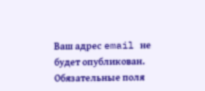Ваш адрес email не будет опубликован. Обязательные поля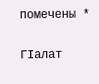помечены *

ГIалат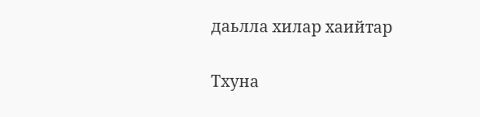даьлла хилар хаийтар

Тхуна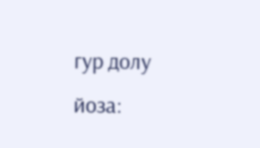гур долу йоза: